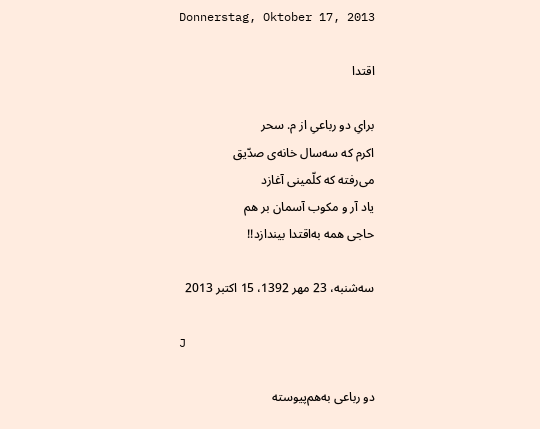Donnerstag, Oktober 17, 2013

اقتدا

برایِ دو رباعیِ از م. سحر
اکرم که سه‌سال خانه‌ی صدّيق
می‌رفته که کلّمينی آغازد
ياد آر و مکوب آسمان بر هم
حاجی همه به‌اقتدا بيندازد!!

سه‌شنبه، 23 مهر 1392، 15 اکتبر 2013

J

دو رباعی به‌هم‌پيوسته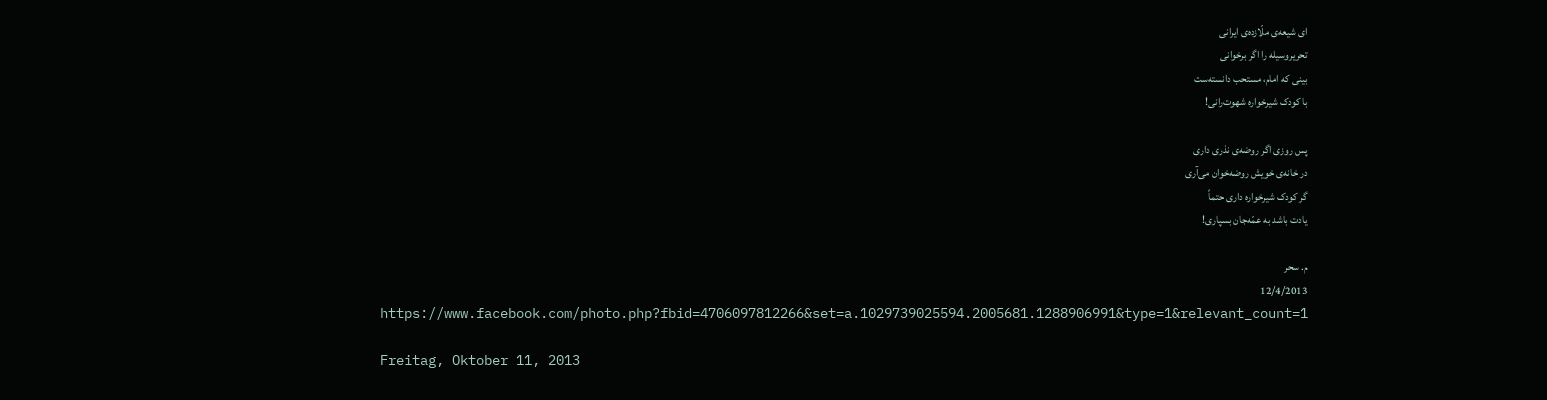ای شيعه‌ی ملّازده‌ی ايرانی
تحريروسيله را اگر برخوانی
بينی که امام، مستحب دانسته‌ست
با کودک شيرخواره شهوت‌رانی!

پس روزی اگر روضه‌ی نذری داری
در خانه‌ی خويش روضه‌خوان می‌آری
گر کودک شيرخواره داری حتماً
يادت باشد به عمّه‌جان بسپاری!

م. سحر
12/4/2013
https://www.facebook.com/photo.php?fbid=4706097812266&set=a.1029739025594.2005681.1288906991&type=1&relevant_count=1

Freitag, Oktober 11, 2013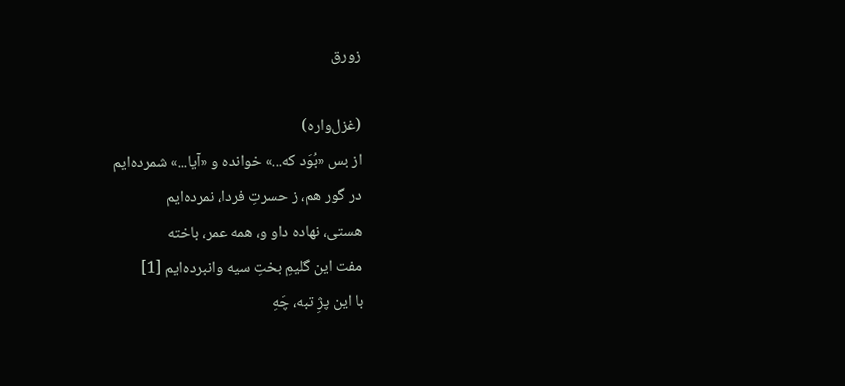زورق

(غزل‌واره)
از بس «بُوَد که...» خوانده و «آيا...» شمرده‌ايم
در گور هم، ز حسرتِ فردا، نمرده‌ايم
هستی، نهاده داو و، همه عمر، باخته
مفت اين گليمِ بختِ سيه وانبرده‌ايم [1]
با اين پژِ تبه، چَهِ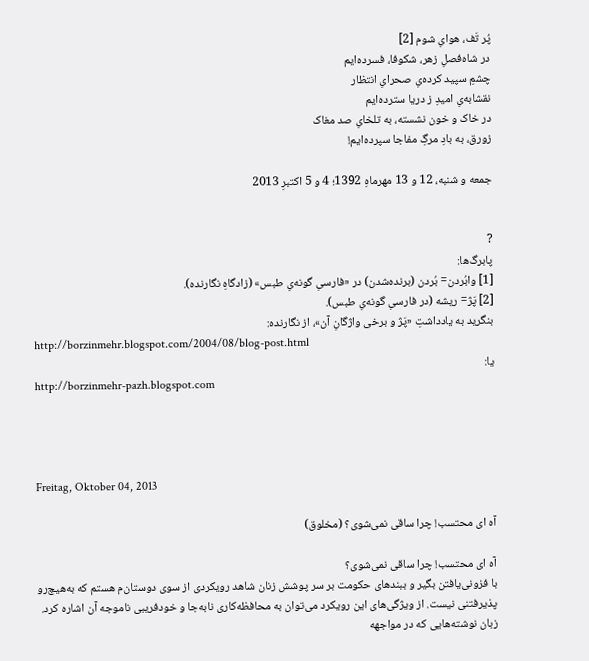پُر تَف، هوایِ شوم [2]
در شاه‌فصلِ زهر، شکوفا، فسرده‌ايم
چشمِ سپيد کرده‌یِ صحرایِ انتظار
نقشابه‌یِ اميدِ ز دريا سترده‌ايم
در خاک و خون نشسته، به تلخایِ صد مغاک
زورق، به بادِ مرگِ مفاجا سپرده‌ايم!

جمعه و شنبه، 12 و 13 مهرماهِ 1392؛ 4 و 5 اکتبرِ 2013


?
پابرگ‌ها:
[1] وابُردن= بُردن (برنده‌شدن) در «فارسیِ گونه‌یِ طبس» (زادگاهِ نگارنده).
[2] پَژ= ريشه (در فارسیِ گونه‌یِ طبس).
بنگريد به يادداشتِ «پَژ و برخی واژگانِ آن»، از نگارنده:
http://borzinmehr.blogspot.com/2004/08/blog-post.html
يا:
http://borzinmehr-pazh.blogspot.com




Freitag, Oktober 04, 2013

آه ای محتسب! چرا ساقی نمی‌شوی؟ (مخلوق)

آه ای محتسب! چرا ساقی نمی‌شوی؟
با فزونی‌یافتن بگیر و ببندهای حکومت بر سر پوشش زنان شاهد رویکردی از سوی دوستان‌م هستم که به‌هیچ‌رو پذیرفتنی نیست. از ویژگی‌های این رویکرد می‌توان به محافظه‌کاری نابه‌جا و خودفریبی ناموجه آن اشاره کرد. زبان نوشته‌هایی که در مواجهه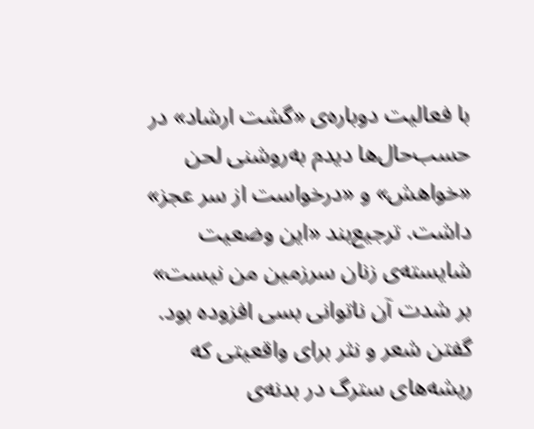با فعالیت دوباره‌ی «گشت ارشاد» در حسب‌حال‌ها دیدم به‌روشنی لحن «خواهش» و «درخواست از سر عجز» داشت. ترجیع‌بند «این وضعیت شایسته‌ی زنان سرزمین من نیست» بر شدت آن ناتوانی بسی افزوده بود. گفتن شعر و نثر برای واقعیتی که ریشه‌های سترگ در بدنه‌ی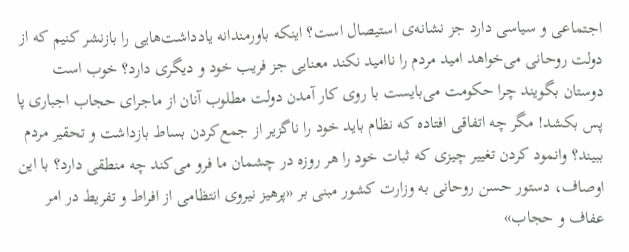اجتماعی و سیاسی دارد جز نشانه‌ی استیصال است؟ اینکه باورمندانه یادداشت‌هایی را بازنشر کنیم که از دولت روحانی می‌خواهد امید مردم را ناامید نکند معنایی جز فریب خود و دیگری دارد؟ خوب است دوستان بگویند چرا حکومت می‌بایست با روی کار آمدن دولت مطلوب آنان از ماجرای حجاب اجباری پا پس بکشد! مگر چه اتفاقی افتاده که نظام باید خود را ناگزیر از جمع‌کردن بساط بازداشت و تحقیر مردم ببیند؟ وانمود کردن تغییر چیزی که ثبات خود را هر روزه در چشمان ما فرو می‌کند چه منطقی دارد؟ با این اوصاف، دستور حسن روحانی به وزارت کشور مبنی بر «پرهیز نیروی انتظامی از افراط و تفریط در امر عفاف و حجاب»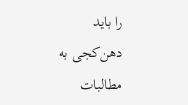را باید دهن‌کجی به مطالبات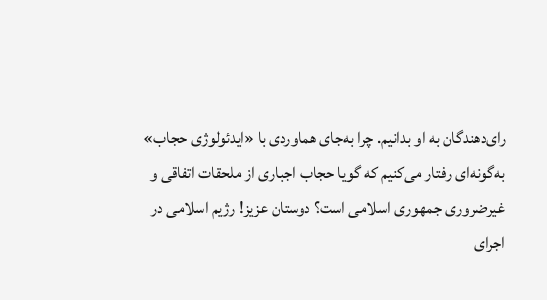رای‌دهندگان به او بدانیم. چرا به‌جای هماوردی با «ایدئولوژی حجاب» به‌گونه‌ای رفتار می‌کنیم که گویا حجاب اجباری از ملحقات اتفاقی و غیرضروری جمهوری اسلامی است؟ دوستان عزیز! رژيم اسلامی در اجرای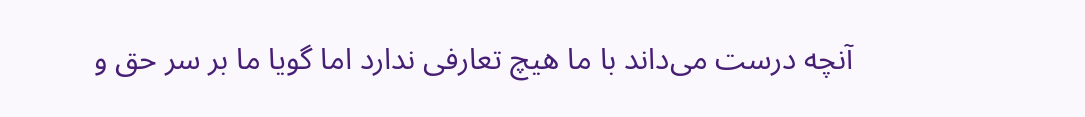آنچه درست می‌داند با ما هیچ تعارفی ندارد اما گویا ما بر سر حق و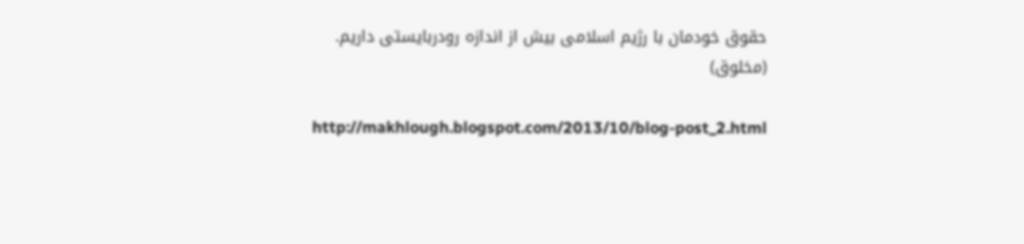حقوق خودمان با رژیم اسلامی بیش از اندازه رودربایستی داریم.
(مخلوق)

http://makhlough.blogspot.com/2013/10/blog-post_2.html